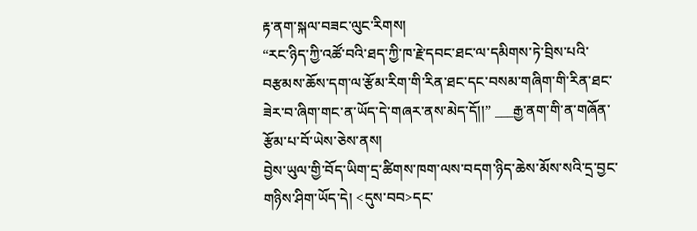རྟ་ནག་སྐལ་བཟང་ལུང་རིགས།
“རང་ཉིད་ཀྱི་འཚོ་བའི་ཐད་ཀྱི་ཁ་རྗེ་དབང་ཐང་ལ་དམིགས་ཏེ་བྲིས་པའི་བརྩམས་ཆོས་དག་ལ་རྩོམ་རིག་གི་རིན་ཐང་དང་བསམ་གཞིག་གི་རིན་ཐང་ཟེར་བ་ཞིག་གང་ན་ཡོད་དེ་གཞར་ནས་མེད་དོ།།” ___རྒྱ་ནག་གི་ན་གཞོན་རྩོམ་པ་བོ་ཡེས་ཅེས་ནས།
བྱེས་ཡུལ་གྱི་བོད་ཡིག་དྲ་ཚིགས་ཁག་ལས་བདག་ཉིད་ཆེས་མོས་སའི་དྲ་བྱང་གཉིས་ཤིག་ཡོད་དེ། <དུས་བབ>དང་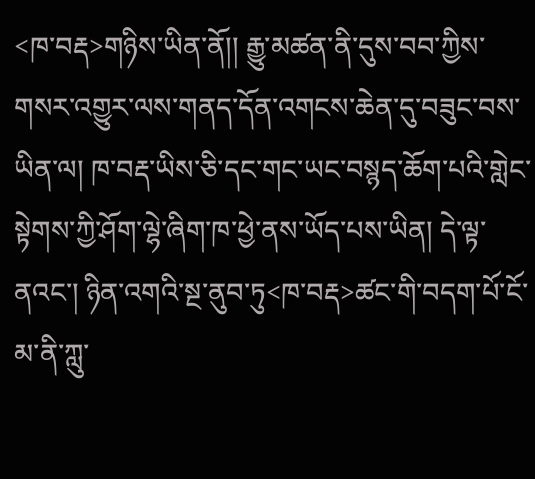<ཁ་བརྡ>གཉིས་ཡིན་ནོ།། རྒྱུ་མཚན་ནི་དུས་བབ་ཀྱིས་གསར་འགྱུར་ལས་གནད་དོན་འགངས་ཆེན་དུ་བཟུང་བས་ཡིན་ལ། ཁ་བརྡ་ཡིས་ཅི་དང་གང་ཡང་བསྙད་ཆོག་པའི་གླེང་སྟེགས་ཀྱི་ཤོག་ལྷེ་ཞིག་ཁ་ཕྱེ་ནས་ཡོད་པས་ཡིན། དེ་ལྟ་ནའང་། ཉིན་འགའི་སྔ་ནུབ་ཏུ<ཁ་བརྡ>ཚང་གི་བདག་པོ་ངོ་མ་ནི་ཀླུ་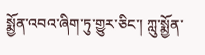སྨྱོན་འབའ་ཞིག་ཏུ་གྱུར་ཅིང་། ཀླུ་སྨྱོན་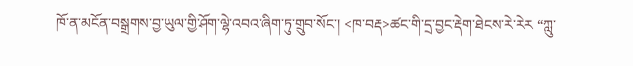ཁོ་ན་མངོན་བསྒྲགས་བྱ་ཡུལ་གྱི་ཤོག་ལྷེ་འབའ་ཞིག་ཏུ་གྲུབ་སོང་། <ཁ་བརྡ>ཚང་གི་དྲ་བྱང་རྡེག་ཐེངས་རེ་རེར “ཀླུ་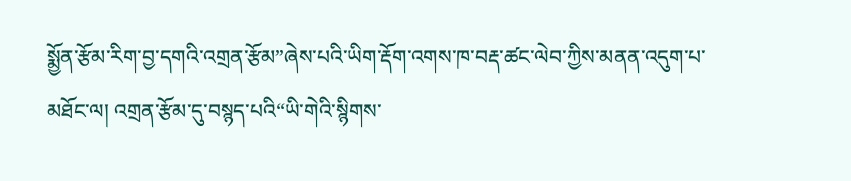སྨྱོན་རྩོམ་རིག་བྱ་དགའི་འགྲན་རྩོམ”ཞེས་པའི་ཡིག་རྡོག་འགས་ཁ་བརྡ་ཚང་ལེབ་ཀྱིས་མནན་འདུག་པ་མཐོང་ལ། འགྲན་རྩོམ་དུ་བསྙད་པའི“ཡི་གེའི་སྙིགས་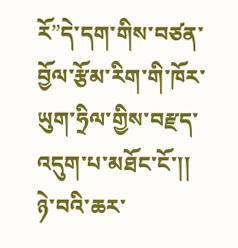རོ”དེ་དག་གིས་བཙན་བྱོལ་རྩོམ་རིག་གི་ཁོར་ཡུག་ཧྲིལ་གྱིས་བརྫད་འདུག་པ་མཐོང་ངོ་།།
ཉེ་བའི་ཆར་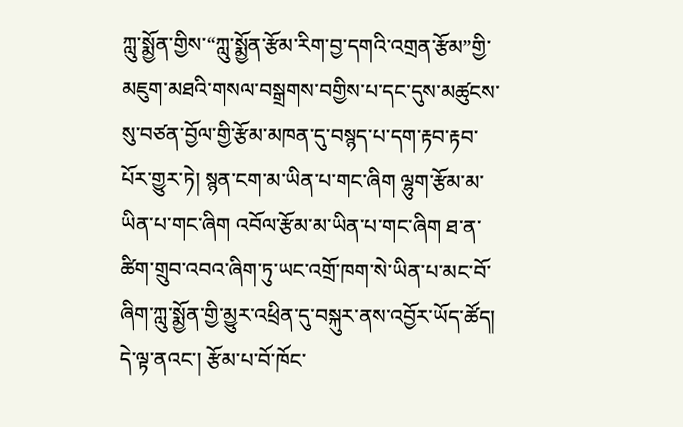ཀླུ་སྨྱོན་གྱིས་“ཀླུ་སྨྱོན་རྩོམ་རིག་བྱ་དགའི་འགྲན་རྩོམ”གྱི་མཇུག་མཐའི་གསལ་བསྒྲགས་བགྱིས་པ་དང་དུས་མཚུངས་སུ་བཙན་བྱོལ་གྱི་རྩོམ་མཁན་དུ་བསྙད་པ་དག་རྟབ་རྟབ་པོར་གྱུར་ཏེ། སྙན་ངག་མ་ཡིན་པ་གང་ཞིག ལྷུག་རྩོམ་མ་ཡིན་པ་གང་ཞིག འབོལ་རྩོམ་མ་ཡིན་པ་གང་ཞིག ཐ་ན་ཚིག་གྲུབ་འབའ་ཞིག་ཏུ་ཡང་འགྲོ་ཁག་སེ་ཡིན་པ་མང་བོ་ཞིག་ཀླུ་སྨྱོན་གྱི་མྱུར་འཕྲིན་དུ་བསྐུར་ནས་འབྱོར་ཡོད་ཚོད། དེ་ལྟ་ནའང་། རྩོམ་པ་བོ་ཁོང་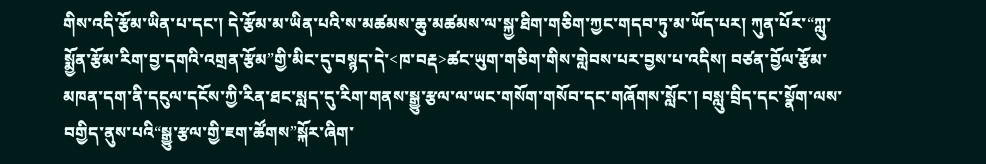གིས་འདི་རྩོམ་ཡིན་པ་དང་། དེ་རྩོམ་མ་ཡིན་པའི་ས་མཚམས་ཆུ་མཚམས་ལ་སྐྱ་ཐིག་གཅིག་ཀྱང་གདབ་ཏུ་མ་ཡོད་པར། ཀུན་པོར་“ཀླུ་སྨྱོན་རྩོམ་རིག་བྱ་དགའི་འགྲན་རྩོམ”གྱི་མིང་དུ་བསྙད་དེ་<ཁ་བརྡ>ཚང་ཡུག་གཅིག་གིས་གླེབས་པར་བྱས་པ་འདིས། བཙན་བྱོལ་རྩོམ་མཁན་དག་ནི་དངུལ་དངོས་ཀྱི་རིན་ཐང་སླད་དུ་རིག་གནས་སྒྱུ་རྩལ་ལ་ཡང་གསོག་གསོབ་དང་གཞོགས་སློང་། བསླུ་བྲིད་དང་སྣོག་ལས་བགྱིད་ནུས་པའི“སྒྱུ་རྩལ་གྱི་ཇག་ཚོགས”སྐོར་ཞིག་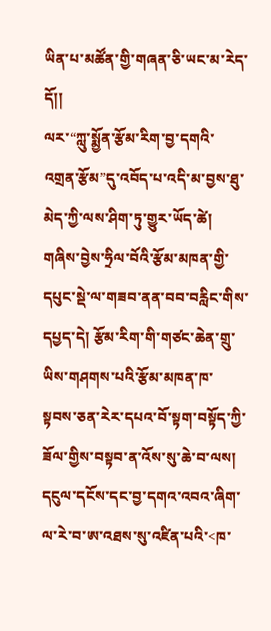ཡིན་པ་མཚོན་གྱི་གཞན་ཅི་ཡང་མ་རེད་དོ།།
ལར་“ཀླུ་སྨྱོན་རྩོམ་རིག་བྱ་དགའི་འགྲན་རྩོམ”དུ་འབོད་པ་འདི་མ་བྱས་ཐུ་མེད་ཀྱི་ལས་ཤིག་ཏུ་གྱུར་ཡོད་ཚེ། གཞིས་བྱེས་ཧྲིལ་བོའི་རྩོམ་མཁན་གྱི་དཔུང་སྡེ་ལ་གཟབ་ནན་བབ་བརླིང་གིས་དཔྱད་དེ། རྩོམ་རིག་གི་གཙང་ཆེན་གྲུ་ཡིས་གཤགས་པའི་རྩོམ་མཁན་ཁ་སྟབས་ཅན་རེར་དཔའ་བོ་སྟག་བསྟོད་ཀྱི་ཟོལ་གྱིས་བསྟབ་ན་འོས་སུ་ཆེ་བ་ལས། དངུལ་དངོས་དང་བྱ་དགའ་འབའ་ཞིག་ལ་རེ་བ་ཨ་འཐས་སུ་འཛིན་པའི་<ཁ་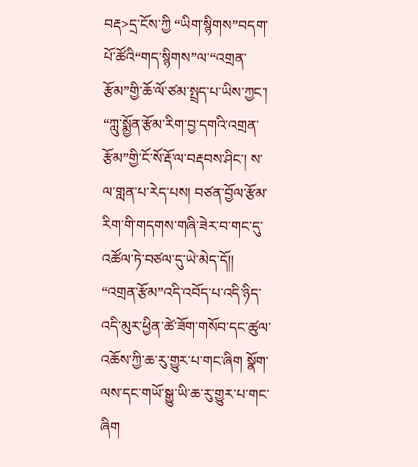བརྡ>དྲ་ངོས་ཀྱི “ཡིག་སྙིགས”བདག་པོ་ཚོའི“གད་སྙིགས”ལ་“འགྲན་རྩོམ”གྱི་ཆོ་ལོ་ཙམ་སྤྲད་པ་ཡིས་ཀྱང་། “ཀླུ་སྨྱོན་རྩོམ་རིག་བྱ་དགའི་འགྲན་རྩོམ”གྱི་ངོ་སོ་རྡོ་ལ་བརྡབས་ཤིང་། ས་ལ་གླན་པ་རེད་པས། བཙན་བྱོལ་རྩོམ་རིག་གི་གདགས་གཞི་ཟེར་བ་གང་དུ་འཚོལ་ཏེ་བཙལ་དུ་ཡེ་མེད་དོ།།
“འགྲན་རྩོམ”འདི་འབོད་པ་འདི་ཉིད་འདི་མུར་ཕྱིན་ཚེ་ཟོག་གསོབ་དང་ཚུལ་འཆོས་ཀྱི་ཆ་རུ་གྱུར་པ་གང་ཞིག སྣོག་ལས་དང་གཡོ་སྒྱུ་ཡི་ཆ་རུ་གྱུར་པ་གང་ཞིག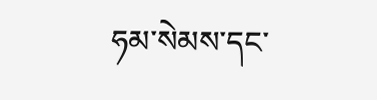ཧམ་སེམས་དང་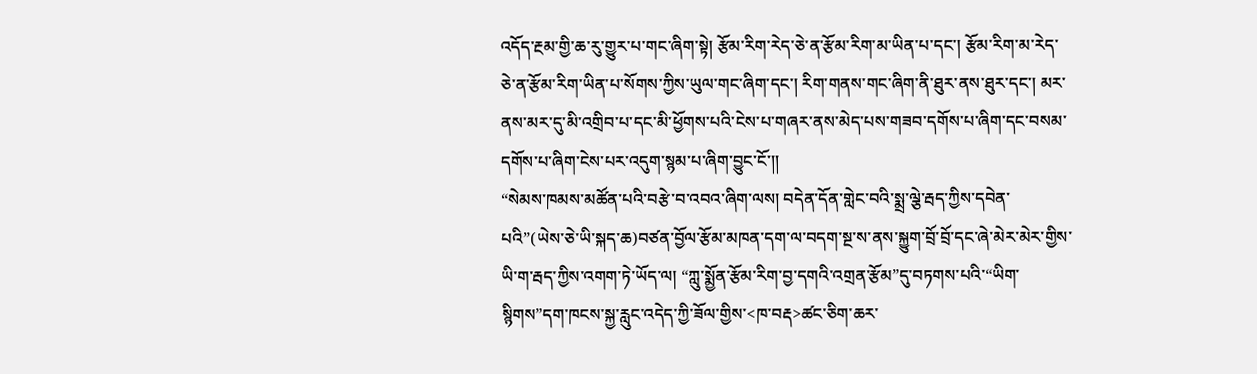འདོད་རྔམ་གྱི་ཆ་རུ་གྱུར་པ་གང་ཞིག་སྟེ། རྩོམ་རིག་རེད་ཅེ་ན་རྩོམ་རིག་མ་ཡིན་པ་དང་། རྩོམ་རིག་མ་རེད་ཅེ་ན་རྩོམ་རིག་ཡིན་པ་སོགས་ཀྱིས་ཡུལ་གང་ཞིག་དང་། རིག་གནས་གང་ཞིག་ནི་ཐུར་ནས་ཐུར་དང་། མར་ནས་མར་དུ་མི་འགྲིབ་པ་དང་མི་ཕྱོགས་པའི་ངེས་པ་གཞར་ནས་མེད་པས་གཟབ་དགོས་པ་ཞིག་དང་བསམ་དགོས་པ་ཞིག་ངེས་པར་འདུག་སྙམ་པ་ཞིག་བྱུང་ངོ་།།
“སེམས་ཁམས་མཚོན་པའི་བརྩེ་བ་འབའ་ཞིག་ལས། བདེན་དོན་གླེང་བའི་སྨྲ་ལྕེ་རྦད་ཀྱིས་དབེན་པའི”(ཡེས་ཅེ་ཡི་སྐད་ཆ)བཙན་བྱོལ་རྩོམ་མཁན་དག་ལ་བདག་སྔ་ས་ནས་སྐྱུག་བྲོ་བྲོ་དང་ཞེ་མེར་མེར་གྱིས་ཡི་ག་རྦད་ཀྱིས་འགག་ཏེ་ཡོད་ལ། “ཀླུ་སྨྱོན་རྩོམ་རིག་བྱ་དགའི་འགྲན་རྩོམ”དུ་བཏགས་པའི་“ཡིག་སྙིགས”དག་ཁངས་སྐྱ་རླུང་འདེད་ཀྱི་ཟོལ་གྱིས་<ཁ་བརྡ>ཚང་ཅིག་ཆར་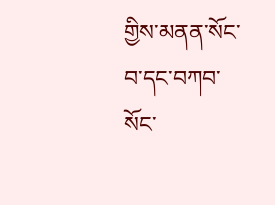གྱིས་མནན་སོང་བ་དང་བཀབ་སོང་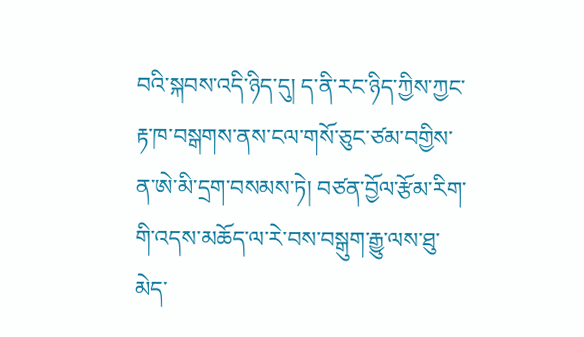བའི་སྐབས་འདི་ཉིད་དུ། ད་ནི་རང་ཉིད་ཀྱིས་ཀྱང་རྟ་ཁ་བསྒགས་ནས་ངལ་གསོ་ཅུང་ཙམ་བགྱིས་ན་ཨེ་མི་དྲག་བསམས་ཏེ། བཙན་བྱོལ་རྩོམ་རིག་གི་འདས་མཆོད་ལ་རེ་བས་བསྒུག་རྒྱུ་ལས་ཐུ་མེད་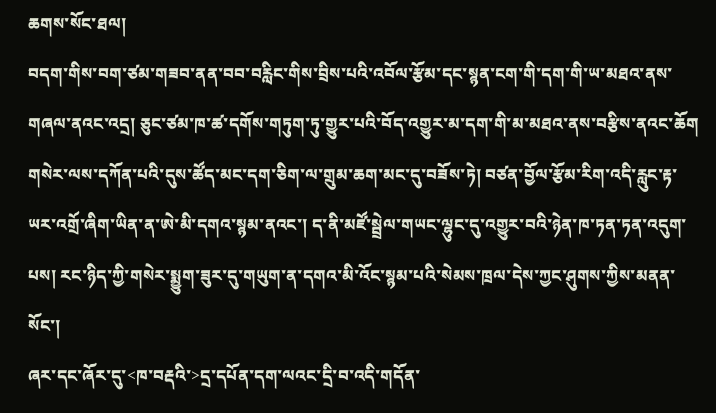ཆགས་སོང་ཐལ།
བདག་གིས་བག་ཙམ་གཟབ་ནན་བབ་བརླིང་གིས་བྲིས་པའི་འབོལ་རྩོམ་དང་སྙན་ངག་གི་དག་གི་ཡ་མཐའ་ནས་གཞལ་ནའང་འདྲ། ཅུང་ཙམ་ཁ་ཚ་དགོས་གཏུག་ཏུ་གྱུར་པའི་བོད་འགྱུར་མ་དག་གི་མ་མཐའ་ནས་བརྩིས་ནའང་ཆོག གསེར་ལས་དཀོན་པའི་དུས་ཚོད་མང་དག་ཅིག་ལ་གྲུམ་ཆག་མང་དུ་བཟོས་ཏེ། བཙན་བྱོལ་རྩོམ་རིག་འདི་རླུང་རྟ་ཡར་འགྲོ་ཞིག་ཡིན་ན་ཨེ་མི་དགའ་སྙམ་ནའང་། ད་ནི་མཛོ་སྦྲེལ་གཡང་ལྷུང་དུ་འགྱུར་བའི་ཉེན་ཁ་ཏན་ཏན་འདུག་པས། རང་ཉིད་ཀྱི་གསེར་སྨྱུག་ཟུར་དུ་གཡུག་ན་དགའ་མི་འོང་སྙམ་པའི་སེམས་ཁྲལ་དེས་ཀྱང་ཤུགས་ཀྱིས་མནན་སོང་།
ཞར་དང་ཞོར་དུ་<ཁ་བརྡའི་>དྲ་དཔོན་དག་ལའང་དྲི་བ་འདི་གདོན་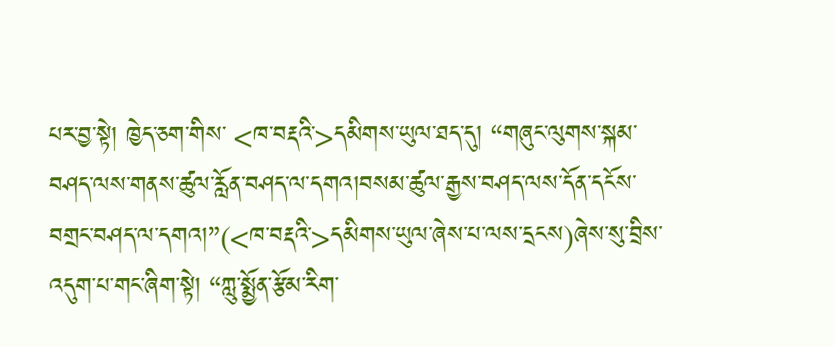པར་བྱ་སྟེ། ཁྱེད་ཅག་གིས་ <ཁ་བརྡའི་>དམིགས་ཡུལ་ཐད་དུ། “གཞུང་ལུགས་སྐམ་བཤད་ལས་གནས་ཚུལ་རློན་བཤད་ལ་དགའ།བསམ་ཚུལ་རྒྱས་བཤད་ལས་དོན་དངོས་བགྲང་བཤད་ལ་དགའ།”(<ཁ་བརྡའི་>དམིགས་ཡུལ་ཞེས་པ་ལས་དྲངས)ཞེས་སུ་བྲིས་འདུག་པ་གང་ཞིག་སྟེ། “ཀླུ་སྨྱོན་རྩོམ་རིག་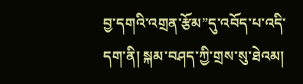བྱ་དགའི་འགྲན་རྩོམ”དུ་འབོད་པ་འདི་དག་ནི། སྐམ་བཤད་ཀྱི་གྲས་སུ་ཐེའམ།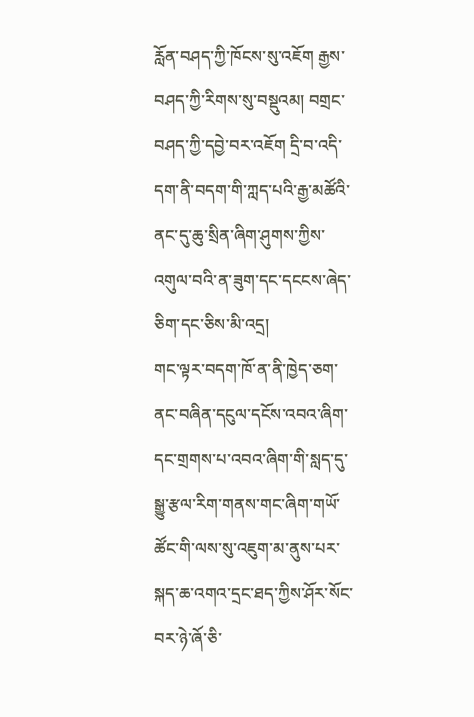རློན་བཤད་ཀྱི་ཁོངས་སུ་འཇོག རྒྱས་བཤད་ཀྱི་རིགས་སུ་བསྡུའམ། བགྲང་བཤད་ཀྱི་དབྱེ་བར་འཇོག དྲི་བ་འདི་དག་ནི་བདག་གི་ཀླད་པའི་རྒྱ་མཚོའི་ནང་དུ་ཆུ་སྲིན་ཞིག་ཤུགས་ཀྱིས་འགུལ་བའི་ན་ཟུག་དང་དངངས་ཞེད་ཅིག་དང་ཅིས་མི་འདྲ།
གང་ལྟར་བདག་ཁོ་ན་ནི་ཁྱེད་ཅག་ནང་བཞིན་དངུལ་དངོས་འབའ་ཞིག་དང་གྲགས་པ་འབའ་ཞིག་གི་སླད་དུ་སྒྱུ་རྩལ་རིག་གནས་གང་ཞིག་གཡོ་ཚོང་གི་ལས་སུ་འཇུག་མ་ནུས་པར་སྐད་ཆ་འགའ་དྲང་ཐད་ཀྱིས་ཤོར་སོང་བར་ཉེ་ཞོ་ཅི་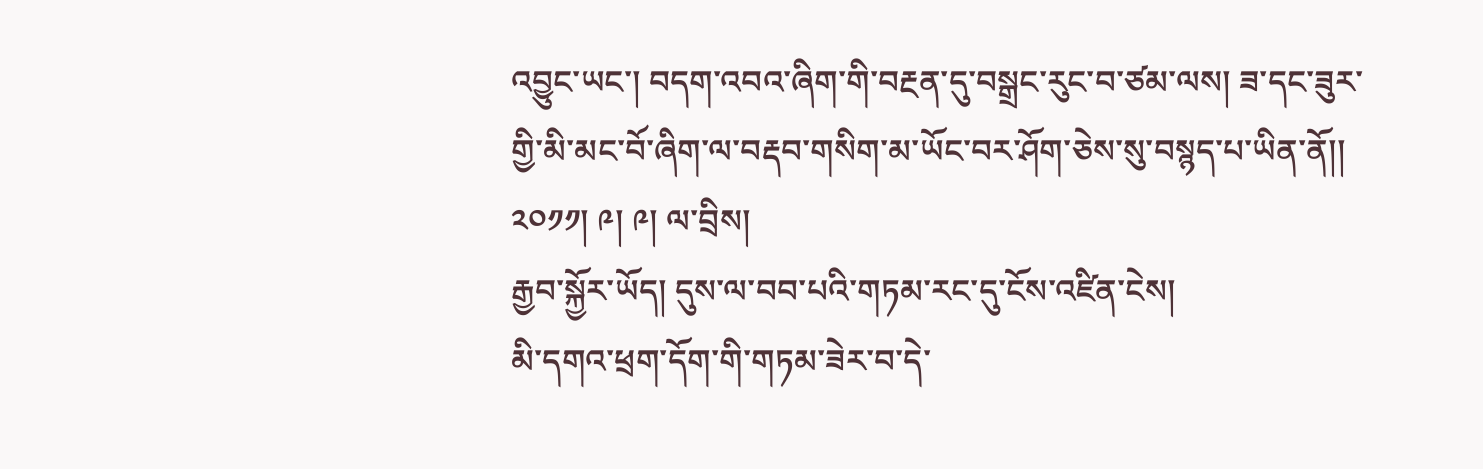འབྱུང་ཡང་། བདག་འབའ་ཞིག་གི་བརྔན་དུ་བསྒྲང་རུང་བ་ཙམ་ལས། ཟ་དང་ཟུར་གྱི་མི་མང་བོ་ཞིག་ལ་བརྡབ་གསིག་མ་ཡོང་བར་ཤོག་ཅེས་སུ་བསྙད་པ་ཡིན་ནོ།།
༢༠༡༡། ༩། ༩། ལ་བྲིས།
རྒྱབ་སྐྱོར་ཡོད། དུས་ལ་བབ་པའི་གཏམ་རང་དུ་ངོས་འཛིན་ངེས།
མི་དགའ་ཕྲག་དོག་གི་གཏམ་ཟེར་བ་དེ་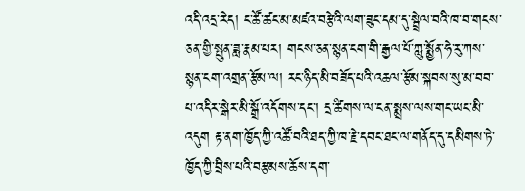འདི་འདྲ་རེད། ང་ཚོ་ཚང་མ་མཛའ་བརྩེའི་ལག་ཟུང་དམ་དུ་སྦྲེལ་བའི་ཁ་བ་གངས་ཅན་གྱི་སྤུན་ཟླ་རྣམ་པར། གངས་ཅན་སྙན་ངག་གི་རྒྱལ་པོ་ཀླུ་སྨྱོན་ཧེ་རུ་ཀས་སྙན་ངག་འགྲན་རྩོམ་ལ། རང་ཉིད་མི་བཟོད་པའི་འཆལ་རྩོམ་སྐབས་སུ་མ་བབ་པ་འདིར་སྒེར་མི་སྒྲོ་འདོགས་དང་། དྲ་ཚིགས་ལ་ངན་སྨྲས་ལས་གང་ཡང་མི་འདུག རྟ་ནག་ཁྱོད་ཀྱི་འཚོ་བའི་ཐད་ཀྱི་ཁ་རྗེ་དབང་ཐང་ལ་གནོད་དུ་དམིགས་ཏེ་ཁྱོད་ཀྱི་བྲིས་པའི་བརྩམས་ཆོས་དག་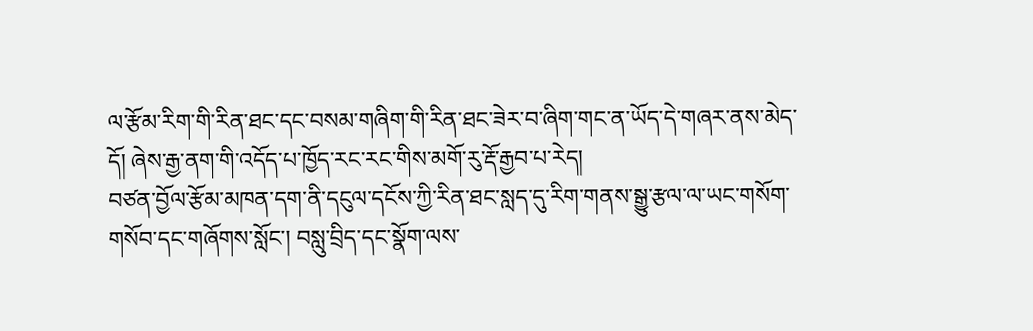ལ་རྩོམ་རིག་གི་རིན་ཐང་དང་བསམ་གཞིག་གི་རིན་ཐང་ཟེར་བ་ཞིག་གང་ན་ཡོད་དེ་གཞར་ནས་མེད་དོ། ཞེས་རྒྱ་ནག་གི་འདོད་པ་ཁྱོད་རང་རང་གིས་མགོ་རུ་རྡོ་རྒྱབ་པ་རེད།
བཙན་བྱོལ་རྩོམ་མཁན་དག་ནི་དངུལ་དངོས་ཀྱི་རིན་ཐང་སླད་དུ་རིག་གནས་སྒྱུ་རྩལ་ལ་ཡང་གསོག་གསོབ་དང་གཞོགས་སློང་། བསླུ་བྲིད་དང་སྣོག་ལས་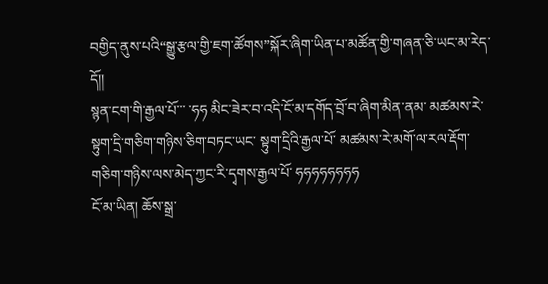བགྱིད་ནུས་པའི“སྒྱུ་རྩལ་གྱི་ཇག་ཚོགས”སྐོར་ཞིག་ཡིན་པ་མཚོན་གྱི་གཞན་ཅི་ཡང་མ་རེད་དོ།།
སྙན་ངག་གི་རྒྱལ་པོ་་་ ་ཧཧ མིང་ཟེར་བ་འདི་ངོ་མ་དགོད་བྲོ་བ་ཞིག་མིན་ནམ་ མཚམས་རེ་སྟུག་དྲི་གཅིག་གཉིས་ཅིག་བཏང་ཡང་ སྟུག་དྲིའི་རྒྱལ་པོ་ མཚམས་རེ་མགོ་ལ་རལ་རྡོག་གཅིག་གཉིས་ལས་མེད་ཀྱང་རི་དྭགས་རྒྱལ་པོ་ ཧཧཧཧཧཧཧཧ
ངོ་མ་ཡིན། ཆོས་སྒྲ་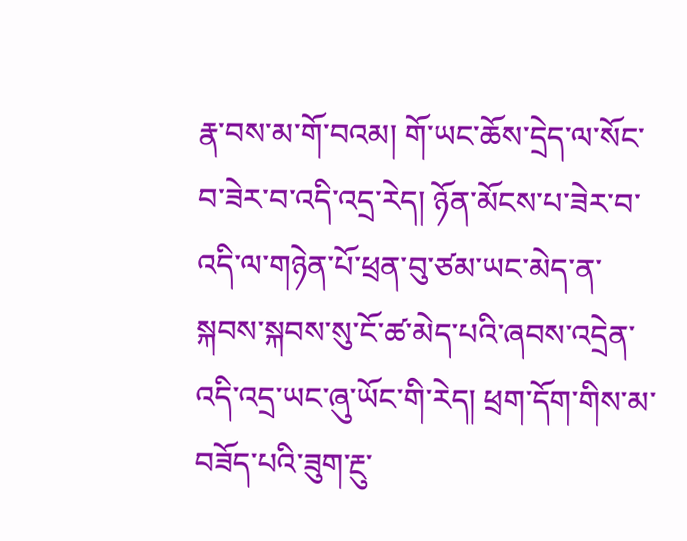རྣ་བས་མ་གོ་བའམ། གོ་ཡང་ཆོས་དྲེད་ལ་སོང་བ་ཟེར་བ་འདི་འདྲ་རེད། ཉོན་མོངས་པ་ཟེར་བ་འདི་ལ་གཉེན་པོ་ཕྲན་བུ་ཙམ་ཡང་མེད་ན་སྐབས་སྐབས་སུ་ངོ་ཚ་མེད་པའི་ཞབས་འདྲེན་འདི་འདྲ་ཡང་ཞུ་ཡོང་གི་རེད། ཕྲག་དོག་གིས་མ་བཟོད་པའི་ཟུག་རྔུ་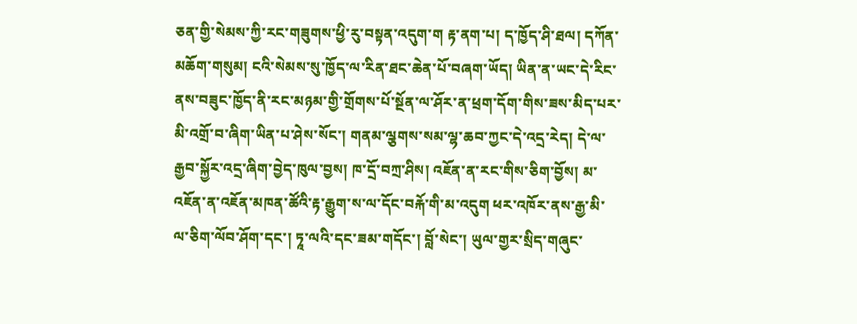ཅན་གྱི་སེམས་ཀྱི་རང་གཟུགས་ཕྱི་རུ་བསྟན་འདུག་ག རྟ་ནག་པ། ད་ཁྱོད་ཤི་ཐལ། དཀོན་མཆོག་གསུམ། ངའི་སེམས་སུ་ཁྱོད་ལ་རིན་ཐང་ཆེན་པོ་བཞག་ཡོད། ཡིན་ན་ཡང་དེ་རིང་ནས་བཟུང་ཁྱོད་ནི་རང་མཉམ་གྱི་གྲོགས་པོ་སྔོན་ལ་ཤོར་ན་ཕྲག་དོག་གིས་ཟས་མིད་པར་མི་འགྲོ་བ་ཞིག་ཡིན་པ་ཤེས་སོང་། གནམ་ལྕགས་སམ་ལྷ་ཆབ་ཀྱང་དེ་འདྲ་རེད། དེ་ལ་རྒྱབ་སྐྱོར་འདྲ་ཞིག་བྱེད་ཁུལ་བྱས། ཁ་དྲོ་བཀྲ་ཤིས། འཇོན་ན་རང་གིས་ཅིག་བྱོས། མ་འཇོན་ན་འཇོན་མཁན་ཚོའི་རྟ་རྒྱུག་ས་ལ་དོང་བརྐོ་གི་མ་འདུག ཕར་འཁོར་ནས་རྒྱ་མི་ལ་ཅིག་ལོབ་ཤོག་དང་། ཏཱ་ལའི་དང་ཟམ་གདོང་། བློ་སེང་། ཡུལ་གྱར་སྲིད་གཞུང་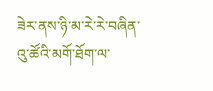ཟེར་ནས་ཉི་མ་རེ་རེ་བཞིན་འུ་ཚོའི་མགོ་ཐོག་ལ་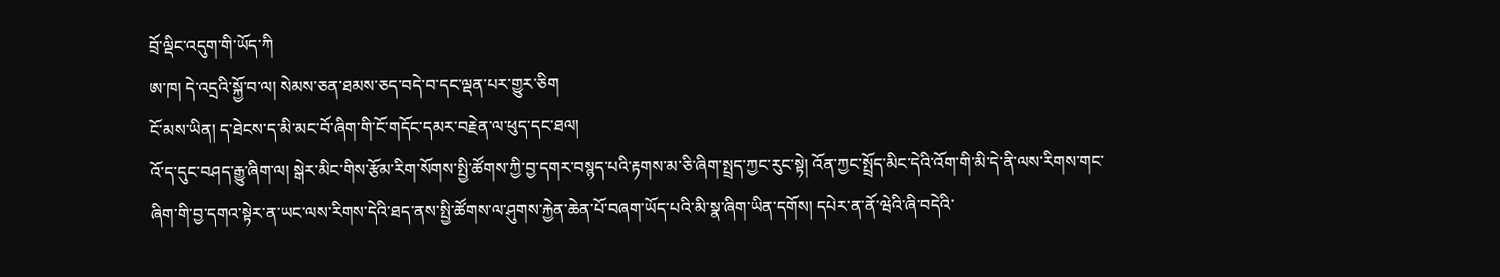བྲོ་ལྡིང་འདུག་གི་ཡོད་ཀི
ཨ་ཁ། དེ་འདྲའི་སྐྱོ་བ་ལ། སེམས་ཅན་ཐམས་ཅད་བདེ་བ་དང་ལྡན་པར་གྱུར་ཅིག
ངོ་མས་ཡིན། ད་ཐེངས་ད་མི་མང་བོ་ཞིག་གི་ངོ་གདོང་དམར་བརྗེན་ལ་ཕུད་དང་ཐལ།
འོ་ད་དུང་བཤད་རྒྱུ་ཞིག་ལ། སྒེར་མིང་གིས་རྩོམ་རིག་སོགས་སྤྱི་ཚོགས་ཀྱི་བྱ་དགར་བསྙད་པའི་རྟགས་མ་ཅི་ཞིག་སྤྲད་ཀྱང་རུང་སྟེ། འོན་ཀྱང་སྤྲོད་མིང་དེའི་འོག་གི་མི་དེ་ནི་ལས་རིགས་གང་ཞིག་གི་བྱ་དགའ་སྟེར་ན་ཡང་ལས་རིགས་དེའི་ཐད་ནས་སྤྱི་ཚོགས་ལ་ཤུགས་རྐྱེན་ཆེན་པོ་བཞག་ཡོད་པའི་མི་སྣ་ཞིག་ཡིན་དགོས། དཔེར་ན་ནོ་ཝེའི་ཞི་བདེའི་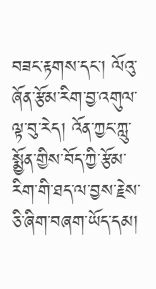བཟང་རྟགས་དང་། ལོའུ་ཞོན་རྩོམ་རིག་བྱ་འགུལ་ལྟ་བུ་རེད། འོན་ཀྱང་ཀླུ་སྨྱོན་གྱིས་བོད་ཀྱི་རྩོམ་རིག་གི་ཐད་ལ་བྱས་རྗེས་ཅི་ཞིག་བཞག་ཡོད་དམ།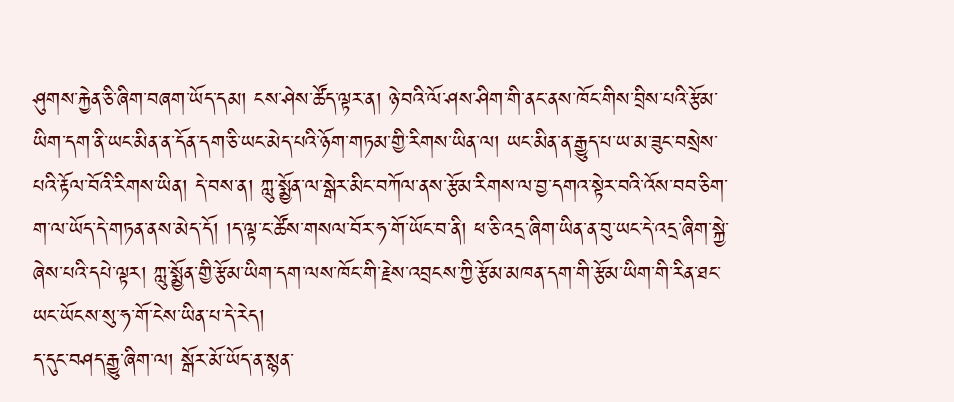ཤུགས་རྐྱེན་ཅི་ཞིག་བཞག་ཡོད་དམ། ངས་ཤེས་ཚོད་ལྟར་ན། ཉེ་བའི་ལོ་ཤས་ཤིག་གི་ནང་ནས་ཁོང་གིས་བྲིས་པའི་རྩོམ་ཡིག་དག་ནི་ཡང་མིན་ན་དོན་དག་ཅི་ཡང་མེད་པའི་ཉོག་གཏམ་གྱི་རིགས་ཡིན་ལ། ཡང་མིན་ན་རྒྱུད་པ་ཡ་མ་ཟུང་བསྲེས་པའི་རྟོལ་བོའི་རིགས་ཡིན། དེ་བས་ན། ཀླུ་སྨྱོན་ལ་སྒེར་མིང་བཀོལ་ནས་རྩོམ་རིགས་ལ་བྱ་དགའ་སྟེར་བའི་འོས་བབ་ཅིག་ག་ལ་ཡོད་དེ་གཏན་ནས་མེད་དོ། །ད་ལྟ་ང་ཚོས་གསལ་བོར་ཧ་གོ་ཡོང་བ་ནི། ཕ་ཅི་འདྲ་ཞིག་ཡིན་ན་བུ་ཡང་དེ་འདྲ་ཞིག་སྐྱེ་ཞེས་པའི་དཔེ་ལྟར། ཀླུ་སྨྱོན་གྱི་རྩོམ་ཡིག་དག་ལས་ཁོང་གི་རྗེས་འབྲངས་ཀྱི་རྩོམ་མཁན་དག་གི་རྩོམ་ཡིག་གི་རིན་ཐང་ཡང་ཡོངས་སུ་ཧ་གོ་ངེས་ཡིན་པ་དེ་རེད།
ད་དུང་བཤད་རྒྱུ་ཞིག་ལ། སྒོར་མོ་ཡོད་ན་སྙན་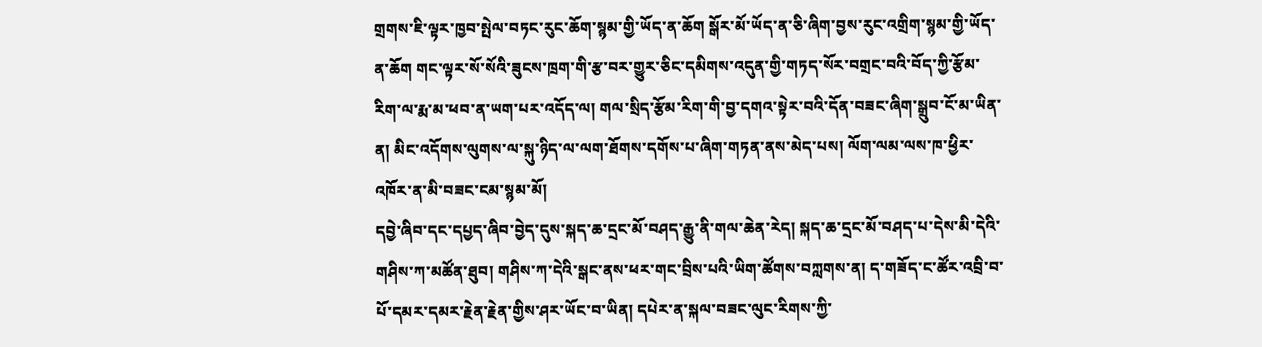གྲགས་ཇི་ལྟར་ཁྱབ་སྤེལ་བཏང་རུང་ཆོག་སྙམ་གྱི་ཡོད་ན་ཆོག སྒོར་མོ་ཡོད་ན་ཅི་ཞིག་བྱས་རུང་འགྲིག་སྙམ་གྱི་ཡོད་ན་ཆོག གང་ལྟར་སོ་སོའི་ཟུངས་ཁྲག་གི་རྩ་བར་གྱུར་ཅིང་དམིགས་འདུན་གྱི་གཏད་སོར་བགྲང་བའི་བོད་ཀྱི་རྩོམ་རིག་ལ་རྨ་མ་ཕབ་ན་ཡག་པར་འདོད་ལ། གལ་སྲིད་རྩོམ་རིག་གི་བྱ་དགའ་སྟེར་བའི་དོན་བཟང་ཞིག་སྒྲུབ་ངོ་མ་ཡིན་ན། མིང་འདོགས་ལུགས་ལ་སྐུ་ཉིད་ལ་ལག་ཐོགས་དགོས་པ་ཞིག་གཏན་ནས་མེད་པས། ལོག་ལམ་ལས་ཁ་ཕྱིར་འཁོར་ན་མི་བཟང་ངམ་སྙམ་མོ།
དབྱེ་ཞིབ་དང་དཔྱད་ཞིབ་བྱེད་དུས་སྐད་ཆ་དྲང་མོ་བཤད་རྒྱུ་ནི་གལ་ཆེན་རེད། སྐད་ཆ་དྲང་མོ་བཤད་པ་དེས་མི་དེའི་གཤིས་ཀ་མཚོན་ཐུབ། གཤིས་ཀ་དེའི་སྒང་ནས་ཕར་གང་བྲིས་པའི་ཡིག་ཚོགས་བཀླགས་ན། ད་གཟོད་ང་ཚོར་འབྲི་བ་པོ་དམར་དམར་རྗེན་རྗེན་གྱིས་ཤར་ཡོང་བ་ཡིན། དཔེར་ན་སྐལ་བཟང་ལུང་རིགས་ཀྱི་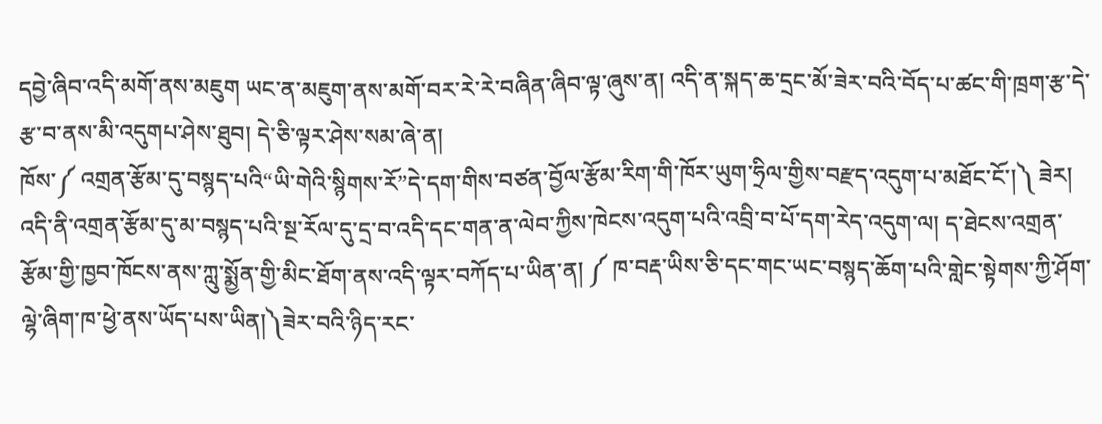དབྱེ་ཞིབ་འདི་མགོ་ནས་མཇུག ཡང་ན་མཇུག་ནས་མགོ་བར་རེ་རེ་བཞིན་ཞིབ་ལྟ་ཞུས་ན། འདི་ན་སྐད་ཆ་དྲང་མོ་ཟེར་བའི་བོད་པ་ཚང་གི་ཁྲག་རྩ་དེ་རྩ་བ་ནས་མི་འདུགཔ་ཤེས་ཐུབ། དེ་ཅི་ལྟར་ཤེས་སམ་ཞེ་ན།
ཁོས་༼ འགྲན་རྩོམ་དུ་བསྙད་པའི“ཡི་གེའི་སྙིགས་རོ”དེ་དག་གིས་བཙན་བྱོལ་རྩོམ་རིག་གི་ཁོར་ཡུག་ཧྲིལ་གྱིས་བརྫད་འདུག་པ་མཐོང་ངོ་།༽ ཟེར། འདི་ནི་འགྲན་རྩོམ་དུ་མ་བསྙད་པའི་སྔ་རོལ་དུ་དྲ་བ་འདི་དང་གན་ན་ལེབ་ཀྱིས་ཁེངས་འདུག་པའི་འབྲི་བ་པོ་དག་རེད་འདུག་ལ། ད་ཐེངས་འགྲན་རྩོམ་གྱི་ཁྱབ་ཁོངས་ནས་ཀླུ་སྨྱོན་གྱི་མིང་ཐོག་ནས་འདི་ལྟར་བཀོད་པ་ཡིན་ན། ༼ ཁ་བརྡ་ཡིས་ཅི་དང་གང་ཡང་བསྙད་ཆོག་པའི་གླེང་སྟེགས་ཀྱི་ཤོག་ལྷེ་ཞིག་ཁ་ཕྱེ་ནས་ཡོད་པས་ཡིན།༽ཟེར་བའི་ཉིད་རང་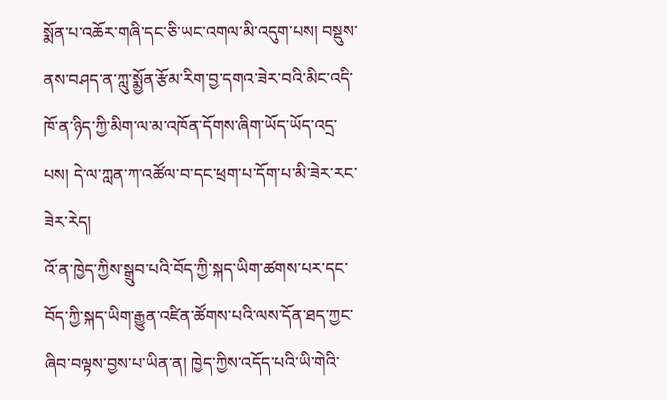སྨོན་པ་འཆོར་གཞི་དང་ཅི་ཡང་འགལ་མི་འདུག་པས། བསྡུས་ནས་བཤད་ན་ཀླུ་སྨྱོན་རྩོམ་རིག་བྱ་དགའ་ཟེར་བའི་མིང་འདི་ཁོ་ན་ཉིད་ཀྱི་མིག་ལ་མ་འཁོན་དོགས་ཞིག་ཡོད་ཡོད་འདྲ་པས། དེ་ལ་ཀླན་ཀ་འཚོལ་བ་དང་ཕྲག་པ་དོག་པ་མི་ཟེར་རང་ཟེར་རེད།
འོ་ན་ཁྱེད་ཀྱིས་སྒྲུབ་པའི་བོད་ཀྱི་སྐད་ཡིག་ཚགས་པར་དང་བོད་ཀྱི་སྐད་ཡིག་རྒྱུན་འཛིན་ཚོགས་པའི་ལས་དོན་ཐད་ཀྱང་ཞིབ་བལྟས་བྱས་པ་ཡིན་ན། ཁྱེད་ཀྱིས་འདོད་པའི་ཡི་གེའི་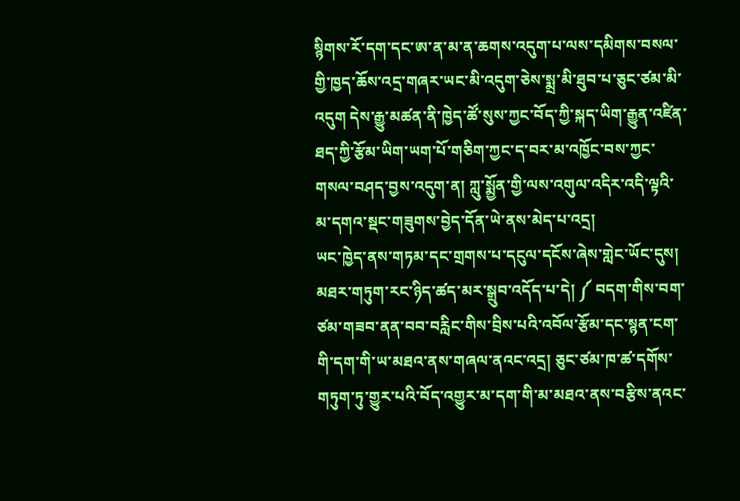སྙིགས་རོ་དག་དང་ཨ་ན་མ་ན་ཆགས་འདུག་པ་ལས་དམིགས་བསལ་གྱི་ཁྱད་ཆོས་འདྲ་གཞར་ཡང་མི་འདུག་ཅེས་སྨྲ་མི་ཐུབ་པ་ཅུང་ཙམ་མི་འདུག དེས་རྒྱུ་མཚན་ནི་ཁྱེད་ཚོ་སུས་ཀྱང་བོད་ཀྱི་སྐད་ཡིག་རྒྱུན་འཛིན་ཐད་ཀྱི་རྩོམ་ཡིག་ཡག་པོ་གཅིག་ཀྱང་ད་བར་མ་འཁྱོང་བས་ཀྱང་གསལ་བཤད་བྱས་འདུག་ན། ཀླུ་སྨྱོན་གྱི་ལས་འགུལ་འདིར་འདི་ལྟའི་མ་དགའ་སྡང་གཟུགས་བྱེད་དོན་ཡེ་ནས་མེད་པ་འདྲ།
ཡང་ཁྱེད་ནས་གཏམ་དང་གྲགས་པ་དངུལ་དངོས་ཞེས་གླེང་ཡོང་དུས། མཐར་གཏུག་རང་ཉིད་ཚད་མར་སྒྲུབ་འདོད་པ་དེ། ༼ བདག་གིས་བག་ཙམ་གཟབ་ནན་བབ་བརླིང་གིས་བྲིས་པའི་འབོལ་རྩོམ་དང་སྙན་ངག་གི་དག་གི་ཡ་མཐའ་ནས་གཞལ་ནའང་འདྲ། ཅུང་ཙམ་ཁ་ཚ་དགོས་གཏུག་ཏུ་གྱུར་པའི་བོད་འགྱུར་མ་དག་གི་མ་མཐའ་ནས་བརྩིས་ནའང་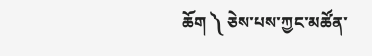ཆོག ༽ ཅེས་པས་ཀྱང་མཚོན་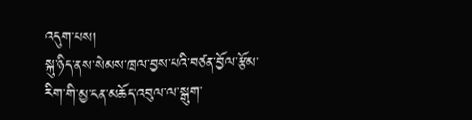འདུག་པས།
སྐུ་ཉིད་ནས་སེམས་ཁྲལ་བྱས་པའི་བཙན་བྱོལ་རྩོམ་རིག་གི་མྱ་ངན་མཆོད་འབུལ་ལ་སྒུག་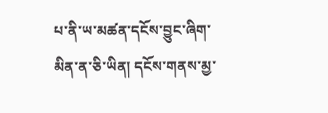པ་ནི་ཡ་མཚན་དངོས་བྱུང་ཞིག་མིན་ན་ཅི་ཡིན། དངོས་གནས་མྱ་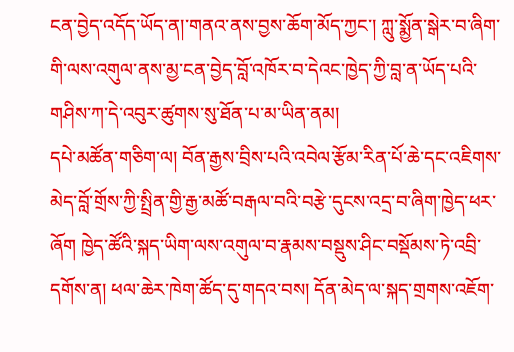ངན་བྱེད་འདོད་ཡོད་ན།་གནའ་ནས་བྱས་ཆོག་མོད་ཀྱང་། ཀླུ་སྨྱོན་སྒེར་བ་ཞིག་གི་ལས་འགུལ་ནས་མྱ་ངན་བྱེད་བློ་འཁོར་བ་དེའང་ཁྱེད་ཀྱི་བླ་ན་ཡོད་པའི་གཤིས་ཀ་དེ་འབུར་ཚུགས་སུ་ཐོན་པ་མ་ཡིན་ནམ།
དཔེ་མཚོན་གཅིག་ལ། བོན་རྒྱས་བྲིས་པའི་འབེལ་རྩོམ་རིན་པོ་ཆེ་དང་འཇིགས་མེད་བློ་གྲོས་ཀྱི་སྤྲིན་གྱི་རྒྱ་མཚོ་བརྒལ་བའི་བརྩེ་དུངས་འདྲ་བ་ཞིག་ཁྱེད་ཕར་ཞོག ཁྱེད་ཚོའི་སྐད་ཡིག་ལས་འགུལ་བ་རྣམས་བསྡུས་ཤིང་བསྡོམས་ཏེ་འབྲི་དགོས་ན། ཕལ་ཆེར་ཁེག་ཚོད་དུ་གདའ་བས། དོན་མེད་ལ་སྐད་གྲགས་འཇོག་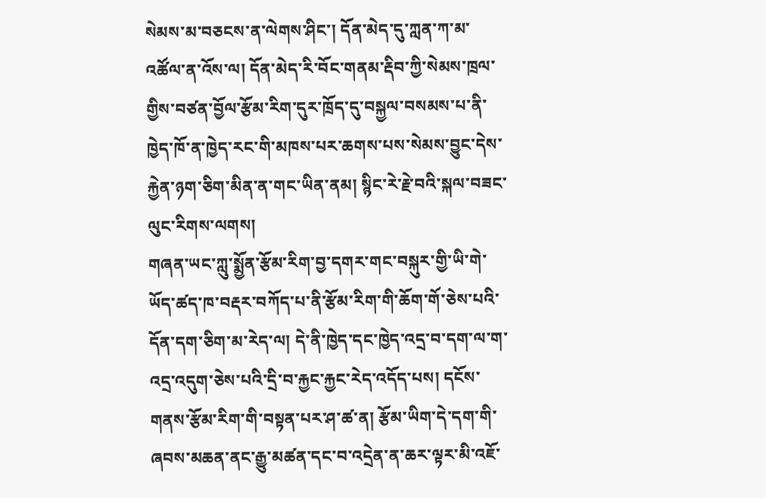སེམས་མ་བཅངས་ན་ལེགས་ཤིང་། དོན་མེད་དུ་ཀླན་ཀ་མ་འཚོལ་ན་འོས་ལ། དོན་མེད་རི་བོང་གནམ་རྡིབ་ཀྱི་སེམས་ཁྲལ་གྱིས་བཙན་བྱོལ་རྩོམ་རིག་དུར་ཁྲོད་དུ་བསྐྱལ་བསམས་པ་ནི་ཁྱེད་ཁོ་ན་ཁྱེད་རང་གི་མཁས་པར་ཆགས་པས་སེམས་བྱུང་དེས་རྐྱེན་ཉག་ཅིག་མིན་ན་གང་ཡིན་ནམ། སྙིང་རེ་རྗེ་བའི་སྐལ་བཟང་ལུང་རིགས་ལགས།
གཞན་ཡང་ཀླུ་སྨྱོན་རྩོམ་རིག་བྱ་དགར་གང་བསྐུར་གྱི་ཡི་གེ་ཡོད་ཚད་ཁ་བརྡར་བཀོད་པ་ནི་རྩོམ་རིག་གི་ཆོག་གོ་ཅེས་པའི་དོན་དག་ཅིག་མ་རེད་ལ། དེ་ནི་ཁྱེད་དང་ཁྱེད་འདྲ་བ་དག་ལ་ག་འདྲ་འདུག་ཅེས་པའི་དྲི་བ་རྐྱང་རྐྱང་རེད་འདོད་པས། དངོས་གནས་རྩོམ་རིག་གི་བསྟན་པར་ཤ་ཚ་ན། རྩོམ་ཡིག་དེ་དག་གི་ཞབས་མཆན་ནང་རྒྱུ་མཚན་དང་བ་འདྲེན་ན་ཆར་ལྟར་མི་འཇོ་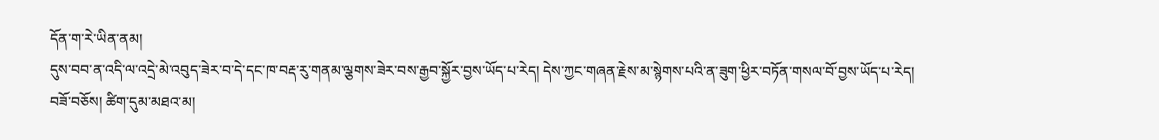དོན་ག་རེ་ཡིན་ནམ།
དུས་བབ་ན་འདི་ལ་འདྲེ་མེ་འབུད་ཟེར་བ་དེ་དང་ཁ་བརྡ་རུ་གནམ་ལྕགས་ཟེར་བས་རྒྱབ་སྐྱོར་བྱས་ཡོད་པ་རེད། དེས་ཀྱང་གཞན་རྗེས་མ་སྙེགས་པའི་ན་ཟུག་ཕྱིར་བཏོན་གསལ་བོ་བྱས་ཡོད་པ་རེད།
བཟོ་བཅོས། ཚིག་དུམ་མཐའ་མ།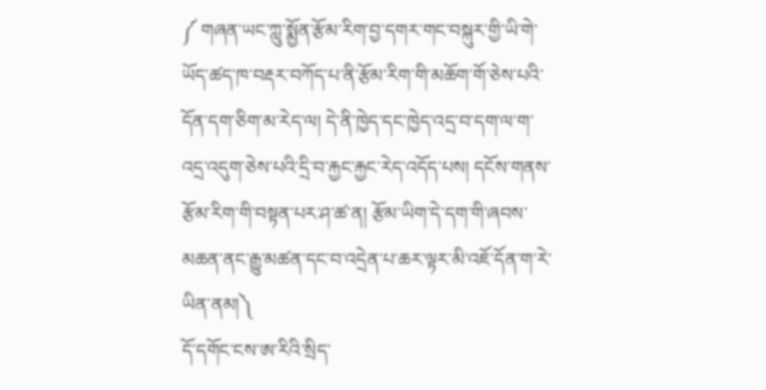༼ གཞན་ཡང་ཀླུ་སྨྱོན་རྩོམ་རིག་བྱ་དགར་གང་བསྐུར་གྱི་ཡི་གེ་ཡོད་ཚད་ཁ་བརྡར་བཀོད་པ་ནི་རྩོམ་རིག་གི་མཆོག་གོ་ཅེས་པའི་དོན་དག་ཅིག་མ་རེད་ལ། དེ་ནི་ཁྱེད་དང་ཁྱེད་འདྲ་བ་དག་ལ་ག་འདྲ་འདུག་ཅེས་པའི་དྲི་བ་རྐྱང་རྐྱང་རེད་འདོད་པས། དངོས་གནས་རྩོམ་རིག་གི་བསྟན་པར་ཤ་ཚ་ན། རྩོམ་ཡིག་དེ་དག་གི་ཞབས་མཆན་ནང་རྒྱུ་མཚན་དང་བ་འདྲེན་པ་ཆར་ལྟར་མི་འཇོ་དོན་ག་རེ་ཡིན་ནམ།༽
དོ་དགོང་ངས་ཨ་རིའི་སྲིད་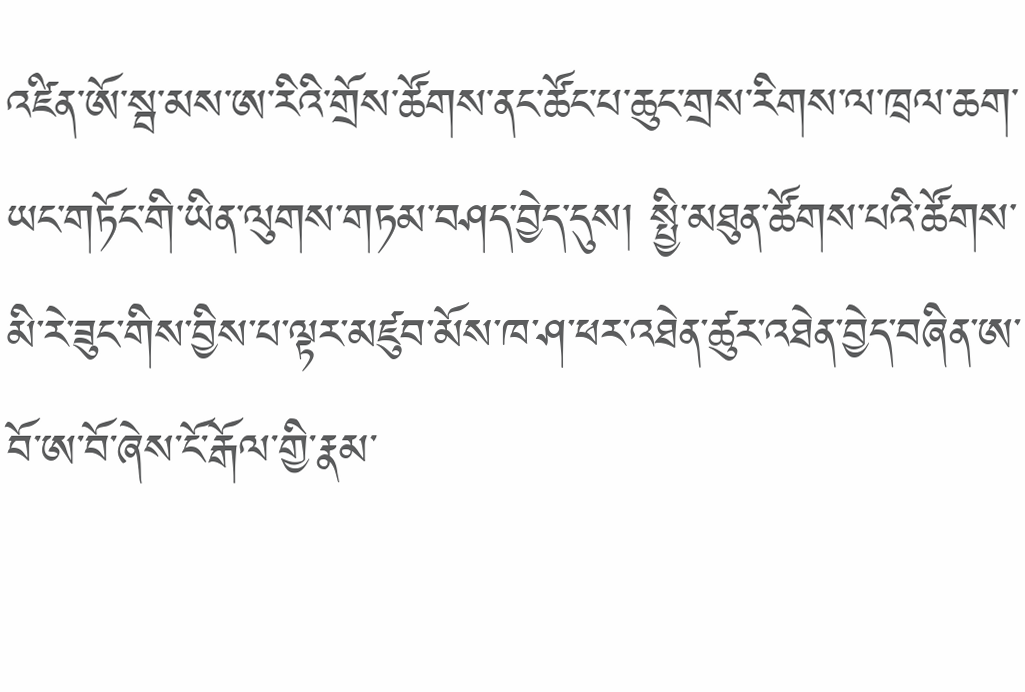འཛིན་ཨོ་སྦ་མས་ཨ་རིའི་གྲོས་ཚོགས་ནང་ཚོང་པ་ཆུང་གྲས་རིགས་ལ་ཁྲལ་ཆག་ཡང་གཏོང་གི་ཡིན་ལུགས་གཏམ་བཤད་བྱེད་དུས། སྤྱི་མཐུན་ཚོགས་པའི་ཚོགས་མི་རེ་ཟུང་གིས་བྱིས་པ་ལྟར་མཛུབ་མོས་ཁ་ཤ་ཕར་འཐེན་ཚུར་འཐེན་བྱེད་བཞིན་ཨ་བོ་ཨ་བོ་ཞེས་ངོ་རྒོལ་གྱི་རྣམ་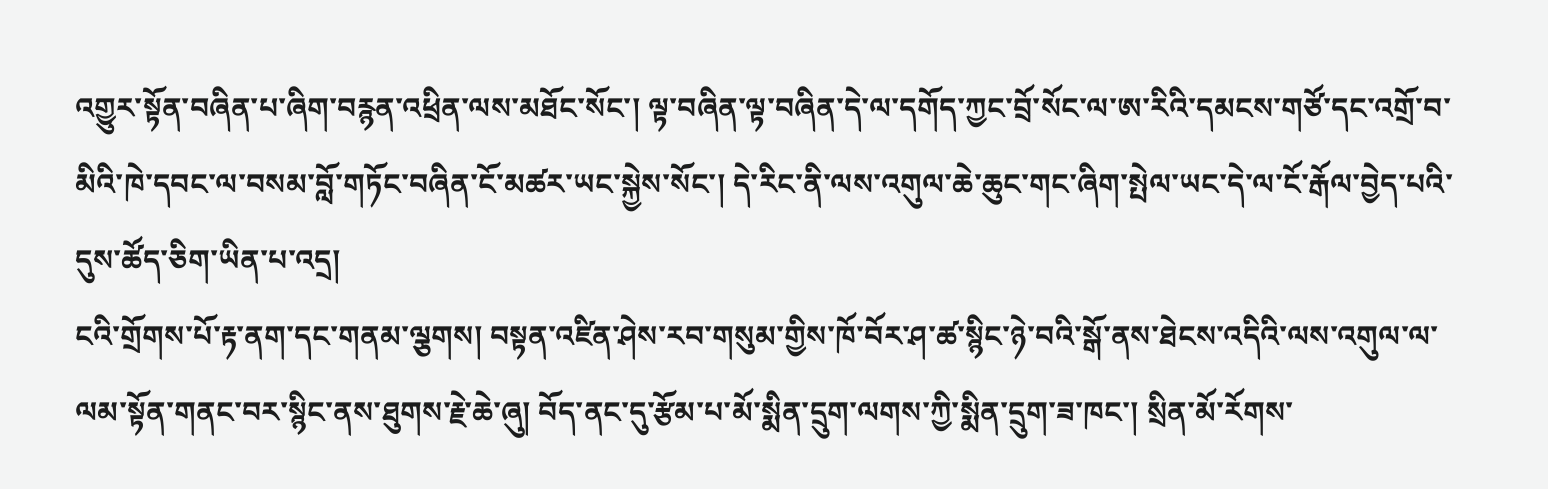འགྱུར་སྟོན་བཞིན་པ་ཞིག་བརྙན་འཕྲིན་ལས་མཐོང་སོང་། ལྟ་བཞིན་ལྟ་བཞིན་དེ་ལ་དགོད་ཀྱང་བྲོ་སོང་ལ་ཨ་རིའི་དམངས་གཙོ་དང་འགྲོ་བ་མིའི་ཁེ་དབང་ལ་བསམ་བློ་གཏོང་བཞིན་ངོ་མཚར་ཡང་སྐྱེས་སོང་། དེ་རིང་ནི་ལས་འགུལ་ཆེ་ཆུང་གང་ཞིག་སྤེལ་ཡང་དེ་ལ་ངོ་རྒོལ་བྱེད་པའི་དུས་ཚོད་ཅིག་ཡིན་པ་འདྲ།
ངའི་གྲོགས་པོ་རྟ་ནག་དང་གནམ་ལྕགས། བསྟན་འཛིན་ཤེས་རབ་གསུམ་གྱིས་ཁོ་བོར་ཤ་ཚ་སྙིང་ཉེ་བའི་སྒོ་ནས་ཐེངས་འདིའི་ལས་འགུལ་ལ་ལམ་སྟོན་གནང་བར་སྙིང་ནས་ཐུགས་རྗེ་ཆེ་ཞུ། བོད་ནང་དུ་རྩོམ་པ་མོ་སྨིན་དྲུག་ལགས་ཀྱི་སྨིན་དྲུག་ཟ་ཁང་། སྲིན་མོ་རོགས་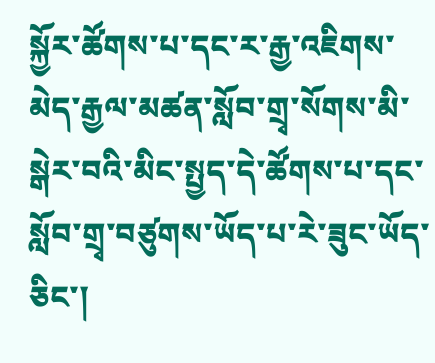སྐྱོར་ཚོགས་པ་དང་ར་རྒྱ་འཇིགས་མེད་རྒྱལ་མཚན་སློབ་གྲྭ་སོགས་མི་སྒེར་བའི་མིང་སྤྱད་དེ་ཚོགས་པ་དང་སློབ་གྲྭ་བཙུགས་ཡོད་པ་རེ་ཟུང་ཡོད་ཅིང་།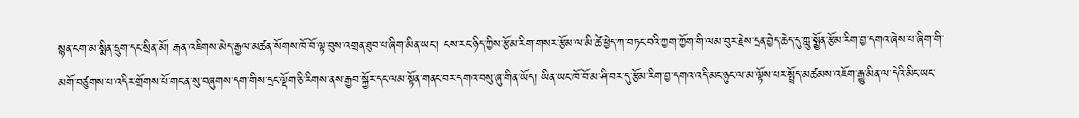སྙན་ངག་མ་སྨིན་དྲུག་དང་སྲིན་མོ། རྒན་འཇིགས་མེད་རྒྱལ་མཚན་སོགས་ཁོ་བོ་ལྟ་བུས་འགྲན་ཐུབ་པ་ཞིག་མིན་ཡང་། ངས་རང་ཉིད་ཀྱིས་རྩོམ་རིག་གསར་རྩོམ་ལ་མི་ཚེ་ཕྱེད་ཀ་བཏང་བའི་ཀྱག་ཀྱོག་གི་ལམ་བུར་རྗེས་དྲན་བྱེད་ཆེད་དུ་ཀླུ་སྨྱོན་རྩོམ་རིག་བྱ་དགའ་ཞེས་པ་ཞིག་གི་མགོ་བཙུགས་པ་འདིར་གྲོགས་པོ་གང་ན་སུ་བཞུགས་དག་གིས་དྲང་ལྡོག་ཅི་རིགས་ནས་རྒྱབ་སྐྱོར་དང་ལམ་སྟོན་གནང་བར་དགའ་བསུ་ཞུ་གིན་ཡོད། ཡིན་ཡང་ཁོ་བོ་མ་ཤི་བར་དུ་རྩོམ་རིག་བྱ་དགའ་འདི་མང་ཉུང་ལ་མ་ལྟོས་པར་སྤྲོད་མཚམས་འཇོག་རྒྱུ་མིན་ལ་དེའི་མིང་ཡང་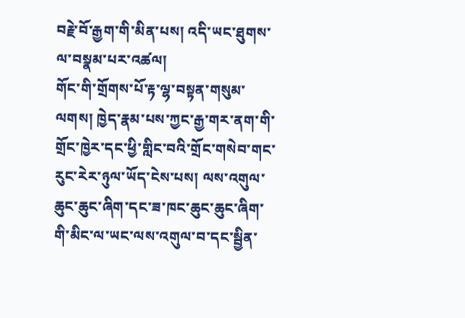བརྗེ་བོ་རྒྱག་གི་མིན་པས། འདི་ཡང་ཐུགས་ལ་བསྣམ་པར་འཚལ།
གོང་གི་གྲོགས་པོ་རྟ་ལྷ་བསྟན་གསུམ་ལགས། ཁྱེད་རྣམ་པས་ཀྱང་རྒྱ་གར་ནག་གི་གྲོང་ཁྱེར་དང་ཕྱི་གླིང་བའི་གྲོང་གསེབ་གང་རུང་རེར་ཉུལ་ཡོད་ངེས་པས། ལས་འགུལ་ཆུང་ཆུང་ཞིག་དང་ཟ་ཁང་ཆུང་ཆུང་ཞིག་གི་མིང་ལ་ཡང་ལས་འགུལ་བ་དང་སྦྱིན་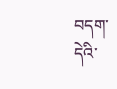བདག་དེའི་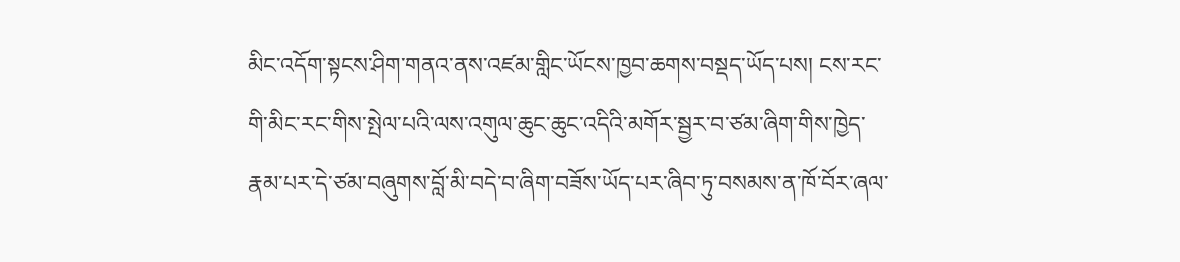མིང་འདོག་སྟངས་ཤིག་གནའ་ནས་འཛམ་གླིང་ཡོངས་ཁྱབ་ཆགས་བསྡད་ཡོད་པས། ངས་རང་གི་མིང་རང་གིས་སྤེལ་པའི་ལས་འགུལ་ཆུང་ཆུང་འདིའི་མགོར་སྦྱར་བ་ཙམ་ཞིག་གིས་ཁྱེད་རྣམ་པར་དེ་ཙམ་བཞུགས་བློ་མི་བདེ་བ་ཞིག་བཟོས་ཡོད་པར་ཞིབ་ཏུ་བསམས་ན་ཁོ་བོར་ཞལ་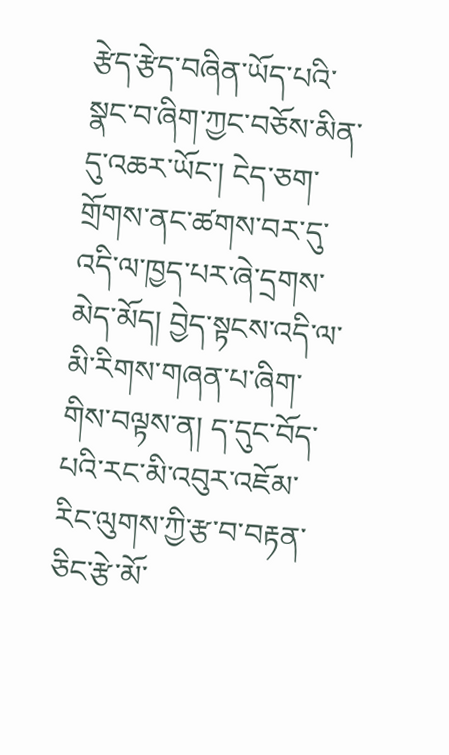རྩེད་རྩེད་བཞིན་ཡོད་པའི་སྣང་བ་ཞིག་ཀྱང་བཅོས་མིན་དུ་འཆར་ཡོང་། ངེད་ཅག་གྲོགས་ནང་ཚགས་བར་དུ་འདི་ལ་ཁྱད་པར་ཞེ་དྲགས་མེད་མོད། བྱེད་སྟངས་འདི་ལ་མི་རིགས་གཞན་པ་ཞིག་གིས་བལྟས་ན། ད་དུང་བོད་པའི་རང་མི་འབུར་འཇོམ་རིང་ལུགས་ཀྱི་རྩ་བ་བརྟན་ཅིང་རྩེ་མོ་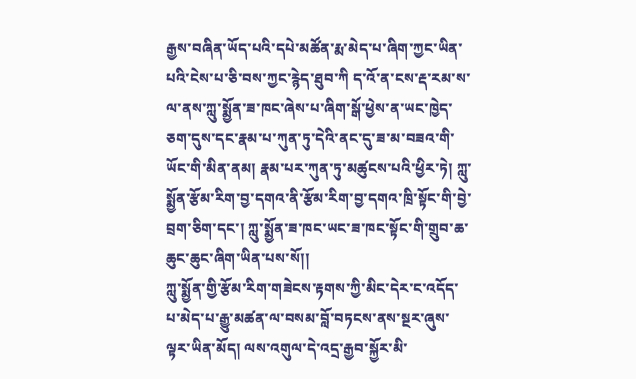རྒྱས་བཞིན་ཡོད་པའི་དཔེ་མཚོན་རྨ་མེད་པ་ཞིག་ཀྱང་ཡིན་པའི་ངེས་པ་ཅི་བས་ཀྱང་རྙེད་ཐུབ་ཀི ད་འོ་ན་ངས་རྡ་རམ་ས་ལ་ནས་ཀླུ་སྨྱོན་ཟ་ཁང་ཞེས་པ་ཞིག་སྒོ་ཕྱེས་ན་ཡང་ཁྱེད་ཅག་དུས་དང་རྣམ་པ་ཀུན་ཏུ་དེའི་ནང་དུ་ཟ་མ་བཟའ་གི་ཡོང་གི་མིན་ནམ། རྣམ་པར་ཀུན་ཏུ་མཚུངས་པའི་ཕྱིར་ཏེ། ཀླུ་སྨྱོན་རྩོམ་རིག་བྱ་དགའ་ནི་རྩོམ་རིག་བྱ་དགའ་ཁྲི་སྟོང་གི་བྱེ་བྲག་ཅིག་དང་། ཀླུ་སྨྱོན་ཟ་ཁང་ཡང་ཟ་ཁང་སྟོང་གི་གྲུབ་ཆ་ཆུང་ཆུང་ཞིག་ཡིན་པས་སོ།།
ཀླུ་སྨྱོན་གྱི་རྩོམ་རིག་གཟེངས་རྟགས་ཀྱི་མིང་དེར་ང་འདོད་པ་མེད་པ་རྒྱུ་མཚན་ལ་བསམ་བློ་བཏངས་ནས་སྔར་ཞུས་ལྟར་ཡིན་མོད། ལས་འགུལ་དེ་འདྲ་རྒྱབ་སྐྱོར་མི་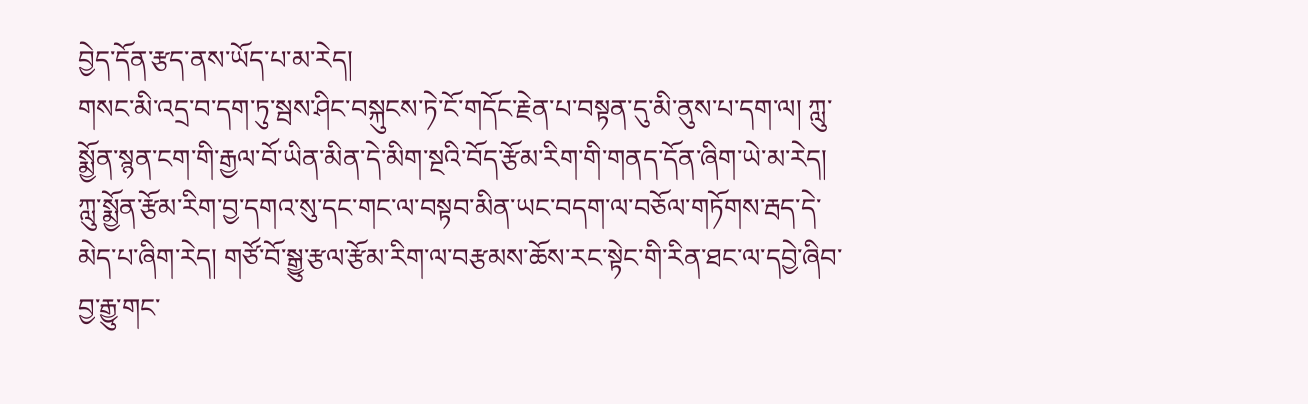བྱེད་དོན་རྩད་ནས་ཡོད་པ་མ་རེད།
གསང་མི་འདྲ་བ་དག་ཏུ་སྦས་ཤིང་བསྐུངས་ཏེ་ངོ་གདོང་རྗེན་པ་བསྟན་དུ་མི་ནུས་པ་དག་ལ། ཀླུ་སྨྱོན་སྙན་ངག་གི་རྒྱལ་བོ་ཡིན་མིན་དེ་མིག་སྔའི་བོད་རྩོམ་རིག་གི་གནད་དོན་ཞིག་ཡེ་མ་རེད། ཀླུ་སྨྱོན་རྩོམ་རིག་བྱ་དགའ་སུ་དང་གང་ལ་བསྟབ་མིན་ཡང་བདག་ལ་བཅོལ་གཏོགས་རྦད་དེ་མེད་པ་ཞིག་རེད། གཙོ་བོ་སྒྱུ་རྩལ་རྩོམ་རིག་ལ་བརྩམས་ཆོས་རང་སྟེང་གི་རིན་ཐང་ལ་དབྱེ་ཞིབ་བྱ་རྒྱུ་གང་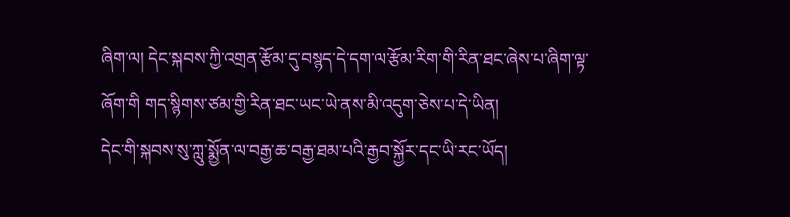ཞིག་ལ། དེང་སྐབས་ཀྱི་འགྲན་རྩོམ་དུ་བསྙད་དེ་དག་ལ་རྩོམ་རིག་གི་རིན་ཐང་ཞེས་པ་ཞིག་ལྟ་ཞོག་གི གད་སྙིགས་ཙམ་གྱི་རིན་ཐང་ཡང་ཡེ་ནས་མི་འདུག་ཅེས་པ་དེ་ཡིན།
དེང་གི་སྐབས་སུ་ཀླུ་སྨྱོན་ལ་བརྒྱ་ཆ་བརྒྱ་ཐམ་པའི་རྒྱབ་སྐྱོར་དང་ཡི་རང་ཡོད།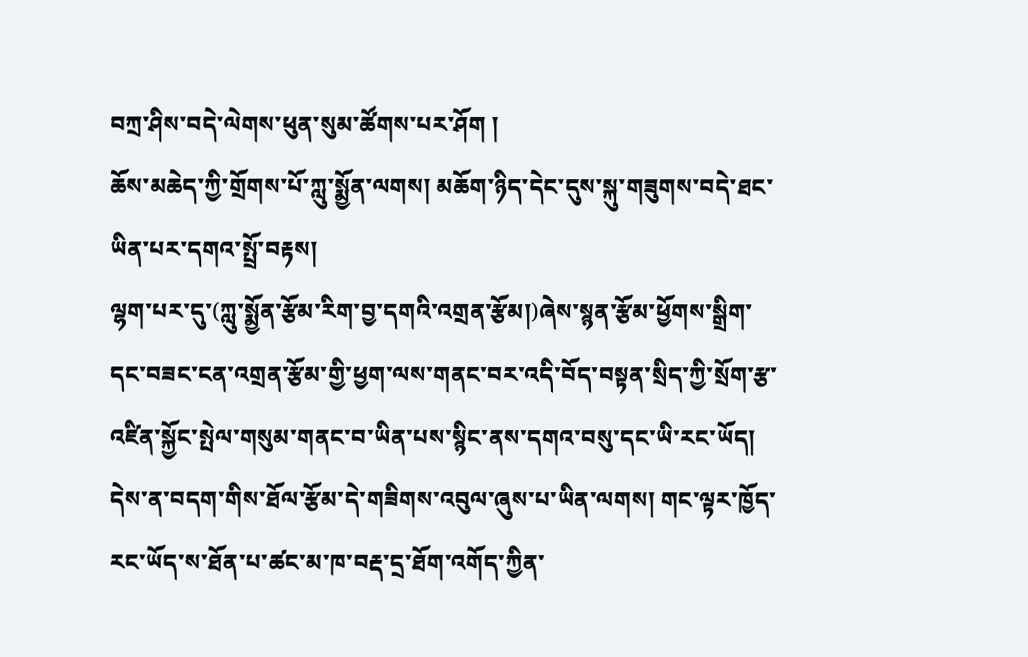བཀྲ་ཤིས་བདེ་ལེགས་ཕུན་སུམ་ཚོགས་པར་ཤོག །
ཆོས་མཆེད་ཀྱི་གྲོགས་པོ་ཀླུ་སྨྱོན་ལགས། མཆོག་ཉིད་དེང་དུས་སྐུ་གཟུགས་བདེ་ཐང་ཡིན་པར་དགའ་སྤྲོ་བརྟས།
ལྷག་པར་དུ་(ཀླུ་སྨྱོན་རྩོམ་རིག་བྱ་དགའི་འགྲན་རྩོམ།)ཞེས་སྙན་རྩོམ་ཕྱོགས་སྒྲིག་དང་བཟང་ངན་འགྲན་རྩོམ་གྱི་ཕྱག་ལས་གནང་བར་འདི་བོད་བསྟན་སྲིད་ཀྱི་སྲོག་རྩ་འཛིན་སྐྱོང་སྤེལ་གསུམ་གནང་བ་ཡིན་པས་སྙིང་ནས་དགའ་བསུ་དང་ཡི་རང་ཡོད། དེས་ན་བདག་གིས་ཐོལ་རྩོམ་དེ་གཟིགས་འབུལ་ཞུས་པ་ཡིན་ལགས། གང་ལྟར་ཁྱོད་རང་ཡོད་ས་ཐོན་པ་ཚང་མ་ཁ་བརྡ་དྲ་ཐོག་འགོད་ཀྱིན་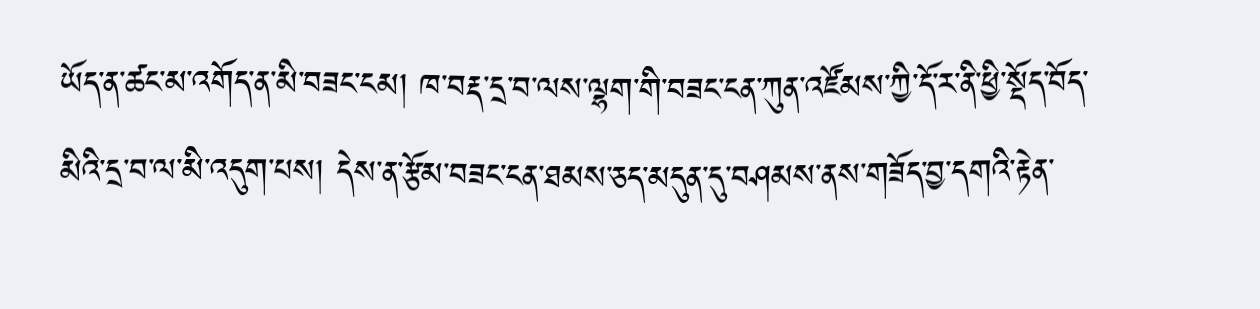ཡོད་ན་ཚང་མ་འགོད་ན་མི་བཟང་ངམ། ཁ་བརྡ་དྲ་བ་ལས་ལྷག་གི་བཟང་ངན་ཀུན་འཛོམས་ཀྱི་དོ་ར་ནི་ཕྱི་སྡོད་བོད་མིའི་དྲ་བ་ལ་མི་འདུག་པས། དེས་ན་རྩོམ་བཟང་ངན་ཐམས་ཅད་མདུན་དུ་བཤམས་ནས་གཟོད་བྱ་དགའི་རྟེན་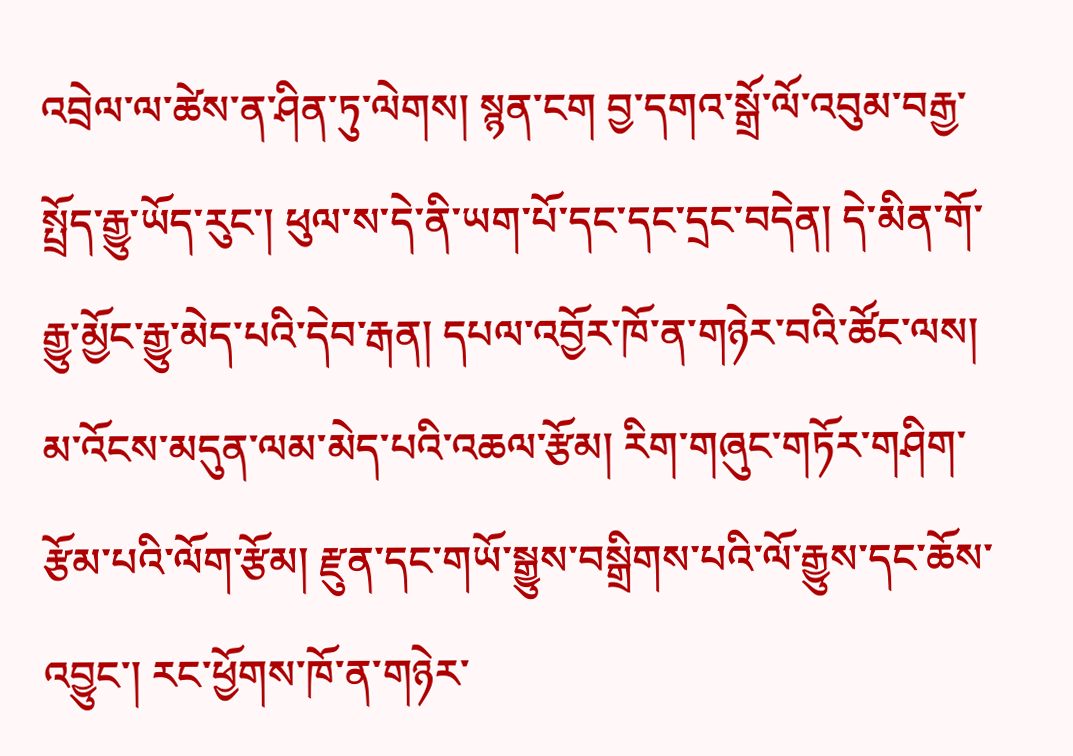འབྲེལ་ལ་ཚེས་ན་ཤིན་ཏུ་ལེགས། སྙན་ངག བྱ་དགའ་སྒྲོ་ལོ་འབུམ་བརྒྱ་སྤྲོད་རྒྱུ་ཡོད་རུང་། ཕུལ་ས་དེ་ནི་ཡག་པོ་དང་དང་དྲང་བདེན། དེ་མིན་གོ་རྒྱུ་མྱོང་རྒྱུ་མེད་པའི་དེབ་རྒན། དཔལ་འབྱོར་ཁོ་ན་གཉེར་བའི་ཚོང་ལས། མ་འོངས་མདུན་ལམ་མེད་པའི་འཆལ་རྩོམ། རིག་གཞུང་གཏོར་གཤིག་རྩོམ་པའི་ལོག་རྩོམ། རྫུན་དང་གཡོ་སྒྱུས་བསྒྲིགས་པའི་ལོ་རྒྱུས་དང་ཆོས་འབྱུང་། རང་ཕྱོགས་ཁོ་ན་གཉེར་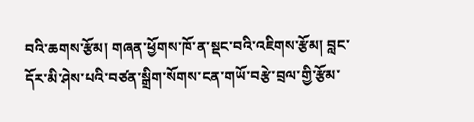བའི་ཆགས་རྩོམ། གཞན་ཕྱོགས་ཁོ་ན་སྡང་བའི་འཇིགས་རྩོམ། བླང་དོར་མི་ཤེས་པའི་བཙན་སྒྲིག་སོགས་ངན་གཡོ་བརྩེ་བྲལ་གྱི་རྩོམ་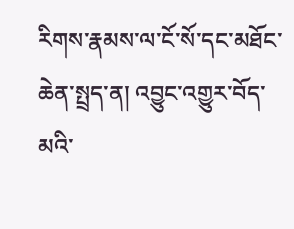རིགས་རྣམས་ལ་ངོ་སོ་དང་མཐོང་ཆེན་སྤྲད་ན། འབྱུང་འགྱུར་བོད་མའི་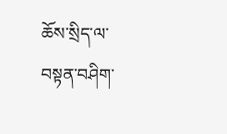ཆོས་སྲིད་ལ་བསྟན་བཤིག་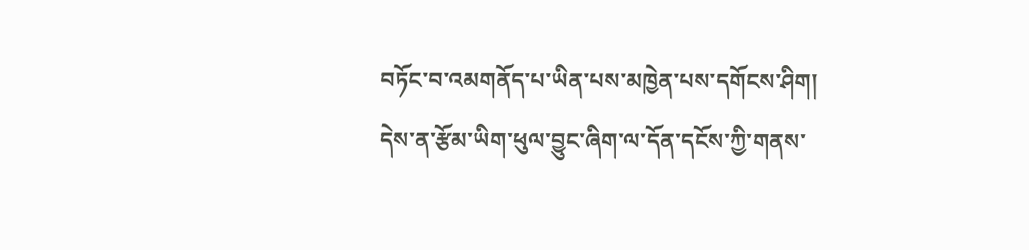བཏོང་བ་འམགནོད་པ་ཡིན་པས་མཁྱེན་པས་དགོངས་ཤིག།
དེས་ན་རྩོམ་ཡིག་ཕུལ་བྱུང་ཞིག་ལ་དོན་དངོས་ཀྱི་གནས་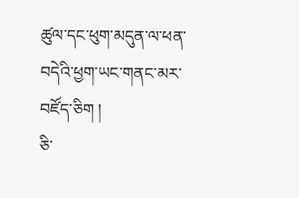ཚུལ་དང་ཕུག་མདུན་ལ་ཕན་བདེའི་ཕྱག་ཡང་གནང་མར་བཛོད་ཅིག །
ཅི་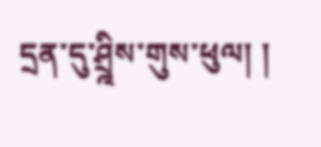དྲན་དུ་ཤྲྰིས་གུས་ཕུལ། །